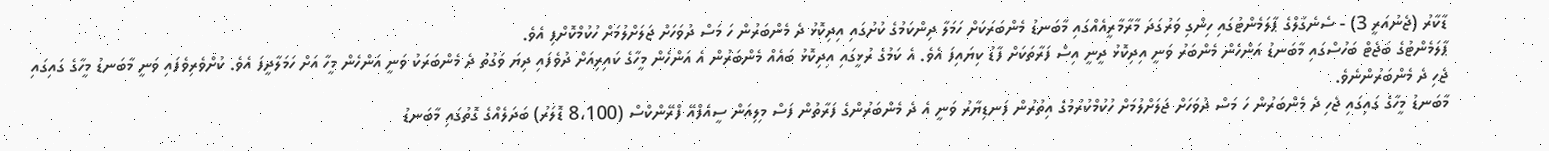ޑާކާރު (ޖެނުއަރީ 3) - ސެނެގާލްގެ ޕާލަމެންޓުގައި ހިންގި ވަރުގަދަ މާރާމާރީއެއްގައި މާބަނޑު މެންބަރަކަށް ހަމަލާ ދިންކަމުގެ ކުށުގައި އިދިކޮޅު ދެ މެންބަރުން ހަ މަސް ދުވަހަށް ޖަލަށްލުމަށް ހުކުމްކޮށްފި އެވެ.
ޕާލަމެންޓުގެ ބަޖެޓް ބަހުސްގައި މާބަނޑު އަންހެން މެންބަރު ވަނީ އިދިކޮޅު ދީނީ އިސް ފަރާތަކަށް ފާޑު ކިޔައިފަ އެވެ. އެ ކަމުގެ ރުޅީގައި އިދިކޮޅު ބައެއް މެންބަރުން އެ އަންހެން މީހާގެ ކައިރިއަށް ދުވެފައި ދިޔަ ވަގުތު ދެ މެންބަރަކު ވަނީ އަންހެން މީހާ އަށް ހަމަލާދީފަ އެވެ. ކުށްވެރިވެފައި ވަނީ މާބަނޑު މީހާގެ ގައިގައި ޖެހި ދެ މެންބަރުންނެވެ.
މާބަނޑު މީހާގެ ގައިގައި ޖެހި ދެ މެންބަރުން ހަ މަސް ދުވަހަށް ޖަލަށްލުމަށް ހުކުމްކުރުމުގެ އިތުރުން ފަނޑިޔާރު ވަނީ އެ ދެ މެންބަރުންގެ ފަރާތުން ފަސް މިލިއަން ސީއެފްއޭ ފްރޭންކްސް (8،100 ޑޮލަރު) ބަދަލެއްގެ ގޮތުގައި މާބަނޑު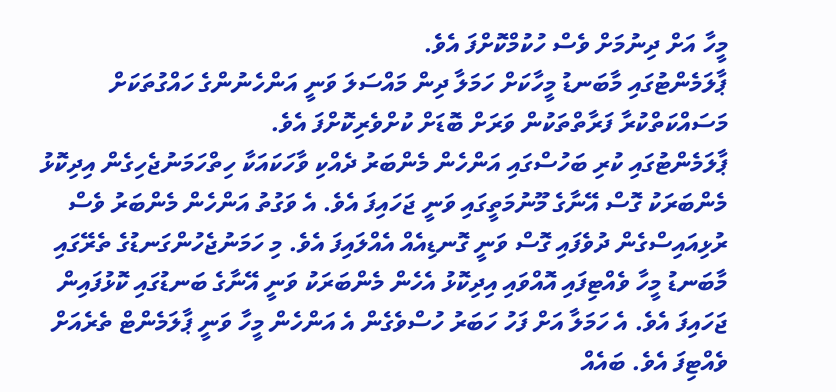މީހާ އަށް ދިނުމަށް ވެސް ހުކުމްކޮށްފަ އެވެ.
ޕާލަމެންޓުގައި މާބަނޑު މީހާކަށް ހަމަލާ ދިން މައްސަލަ ވަނީ އަންހެނުންގެ ހައްގުތަކަށް މަސައްކަތްކުރާ ފަރާތްތަކުން ވަރަށް ބޮޑަށް ކުށްވެރިކޮށްފަ އެވެ.
ޕާލަމެންޓުގައި ކުރި ބަހުސްގައި އަންހެން މެންބަރު ދެއްކި ވާހަކައަކާ ހިތްހަމަނުޖެހިގެން އިދިކޮޅު މެންބަރަކު ގޮސް އޭނާގެ މޫނުމަތީގައި ވަނީ ޖަހައިފަ އެވެ. އެ ވަގުތު އަންހެން މެންބަރު ވެސް ރުޅިއައިސްގެން ދުވެފައި ގޮސް ވަނީ ގޮނޑިއެއް އެއްލައިފަ އެވެ. މި ހަމަނުޖެހުންގަނޑުގެ ތެރޭގައި މާބަނޑު މީހާ ވެއްޓިފައި އޮއްވައި އިދިކޮޅު އެހެން މެންބަރަކު ވަނީ އޭނާގެ ބަނޑުގައި ކޮޅުފައިން ޖަހައިފަ އެވެ. އެ ހަމަލާ އަށް ފަހު ހަބަރު ހުސްވެގެން އެ އަންހެން މީހާ ވަނީ ޕާލަމެންޓް ތެރެއަށް ވެއްޓިފަ އެވެ. ބައެއް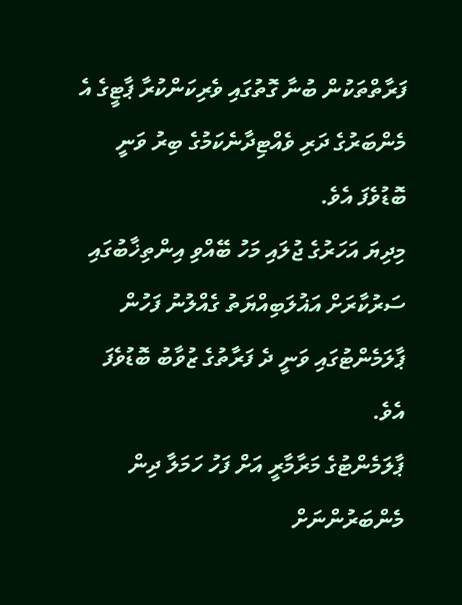ފަރާތްތަކުން ބުނާ ގޮތުގައި ވެރިކަންކުރާ ޕާޓީގެ އެ މެންބަރުގެ ދަރި ވެއްޓިދާނެކަމުގެ ބިރު ވަނީ ބޮޑުވެފަ އެވެ.
މިދިޔަ އަހަރުގެ ޖުލައި މަހު ބޭއްވި އިންތިޚާބުގައި ސަރުކާރަށް އަޣުލަބިއްޔަތު ގެއްލުނު ފަހުން ޕާލަމެންޓުގައި ވަނީ ދެ ފަރާތުގެ ޒުވާބު ބޮޑުވެފަ އެވެ.
ޕާލަމެންޓުގެ މަރާމާރީ އަށް ފަހު ހަމަލާ ދިން މެންބަރުންނަށް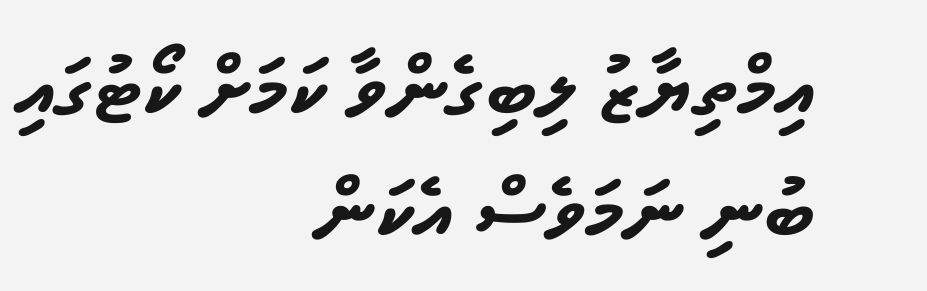އިމްތިޔާޒު ލިބިގެންވާ ކަމަށް ކޯޓުގައި ބުނި ނަމަވެސް އެކަން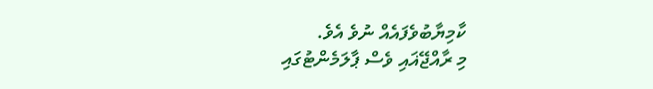ކާމިޔާބުވެފައެއް ނުވެ އެވެ.
މި ރާއްޖޭޣައި ވެސް ޕާލަމެންޓުގައި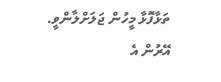ތަޅާފޮޅާ މީހުން ޖަލަށްލާންވީ. އޭރުން އެ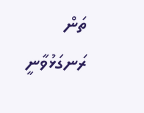ތަން ރަނގަޅުވާނީ